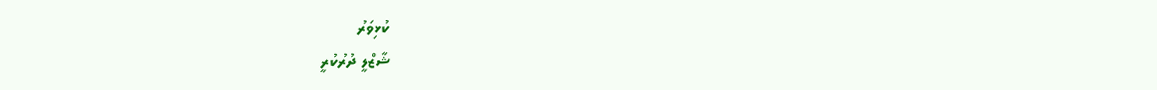ކުޅިވަރު
ޝާޒްލީ ދުރުކުރީ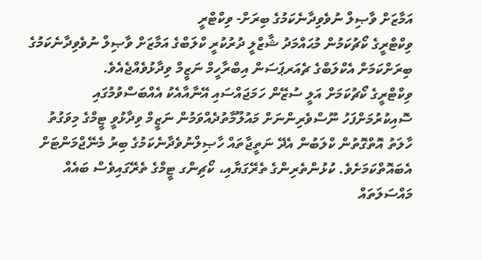އަމާޒަށް ވާޞިލް ނުވެވިދާނެކަމުގެ ބިރަށް- ވިކްޓްރީ
ވިކްޓްރީގެ ކޯޗުކަމުން މުޙައްމަދު ޝާޒްލީ ދުރުކުރީ ކްލަބްގެ އަމާޒަށް ވާޞިލް ނުވެވިދާނެކަމުގެ ބިރަށްކަމަށް އެކްލަބްގެ ޗެއަރޕަސަން އިބްރާހީމް ނަޒީމް ވިދާޅުވެއްޖެއެވެ.
ވިކްޓްރީގެ ކޯޗުކަމަށް އަލީ ސުޒޭން ހަމަޖައްސައި އޭނާއާއެކު އެއްބަސްވުމުގައި ސޮއިކުރުމަށްފަހު ނޫސްވެރިންނަށް މައުލޫމާތުދެއްވަމުން ނަޒީމް ވިދާޅުވީ ޓީމްގެ މިވަގުތު ހާލަތު އޮތްގޮތުން ކްލަބުން އެދޭ ނަތީޖާތައް ހާޞިލްނުވެދާނެކަމުގެ ބިރު މެނޭޖްމަންޓަށް އެބައޮތްކަމަށެވެ. ކުޅުންތެރިންގެ ތެރޭގަޔާއި، ކޯޗިންގ ޓީމްގެ ތެރޭގައިވެސް ބައެއް މައްސަލަތައް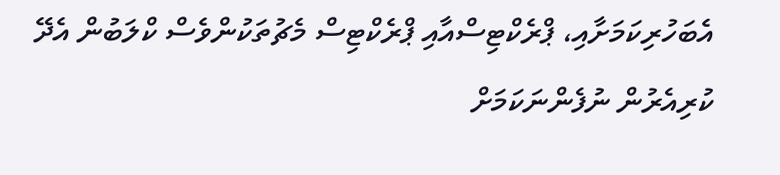އެބަހުރިކަމަށާއި، ޕްރެކްޓިސްއާއި ޕްރެކްޓިސް މެޗުތަކުންވެސް ކްލަބުން އެދޭ ކުރިއެރުން ނުފެންނަކަމަށް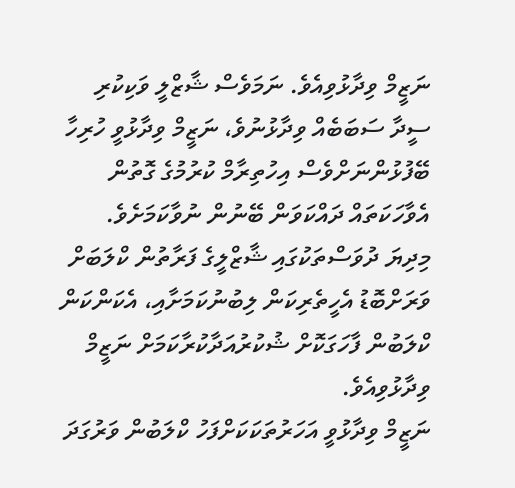ނަޒީމް ވިދާޅުވިއެވެ. ނަމަވެސް ޝާޒްލީ ވަކިކުރި ސީދާ ސަބަބެއް ވިދާޅުނުވެ، ނަޒީމް ވިދާޅުވީ ހުރިހާ ބޭފުޅުންނަށްވެސް އިހުތިރާމް ކުރުމުގެ ގޮތުން އެވާހަކަތައް ދައްކަވަން ބޭނުން ނުވާކަމަށެވެ.
މިދިޔަ ދުވަސްތަކުގައި ޝާޒްލީގެ ފަރާތުން ކްލަބަށް ވަރަށްބޮޑު އެހީތެރިކަން ލިބުނުކަމަށާއި، އެކަންކަން ކްލަބުން ފާހަގަކޮށް ޝުކުރުއަދާކުރާކަމަށް ނަޒީމް ވިދާޅުވިއެވެ.
ނަޒީމް ވިދާޅުވީ އަހަރުތަކަކަށްފަހު ކްލަބުން ވަރުގަދަ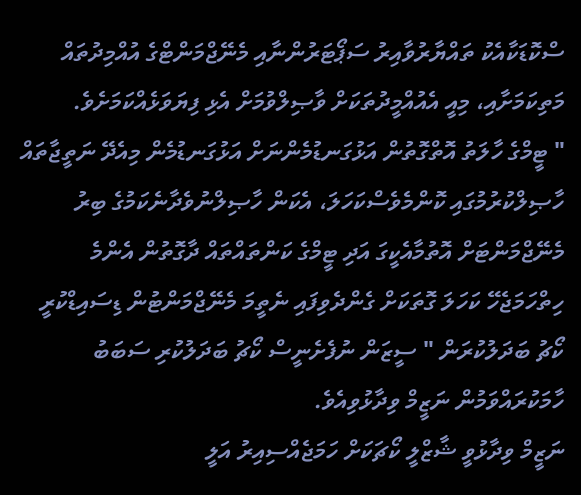ސްކޮޑަކާއެކު ތައްޔާރުވާއިރު ސަޕޯޓަރުންނާއި މެނޭޖްމަންޓްގެ އުއްމިދުތައް މަތިކަމަށާއި، މިއީ އެއުއްމީދުތަކަށް ވާޞިލްވުމަށް އެޅި ފިޔަވަޅެއްކަމަށެވެ.
" ޓީމްގެ ހާލަތު އޮތްގޮތުން އަޅުގަނޑުމެންނަށް އަޅުގަނޑުމެން މިއެދޭ ނަތީޖާތައް ހާޞިލްކުރުމުގައި ކޮންމެވެސްކަހަލަ، އެކަން ހާޞިލްނުވެދާނެކަމުގެ ބިރު މެނޭޖްމަންޓަށް އޮތުމާއެކީގަ އަދި ޓީމްގެ ކަންތައްތައް ދާގޮތުން އެންމެ ހިތްހަމަޖެހޭ ކަހަލަ ގޮތަކަށް ގެންދެވިފައި ނެތީމަ މެނޭޖްމަންޓުން ޑިސައިޑްކުރީ ކޯޗު ބަދަލުކުރަން " ސީޒަން ނުފެށެނީސް ކޯޗު ބަދަލުކުރި ސަބަބު ހާމަކުރައްވަމުން ނަޒީމް ވިދާޅުވިއެވެ.
ނަޒީމް ވިދާޅުވީ ޝާޒްލީ ކޯޗަކަށް ހަމަޖެއްސިއިރު އަލީ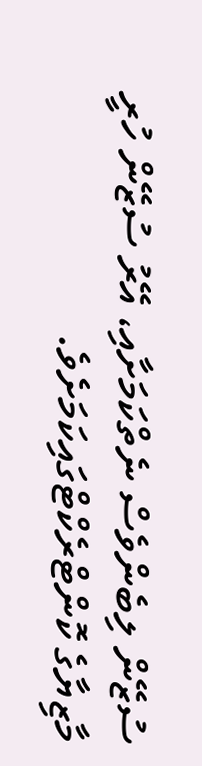ސުޒޭން ލިބެންވެސް ނެތްކަމަށާއި، އޭރު ސުޒޭން ހުރީ މާޒިޔާގެ ކޮންޓްރެކްޓްގައިކަމަށެވެ.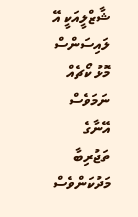ޝާޒްލީއަކީ އޭ ލައިސަންސް މޮޅު ކޯޗެއް ނަމަވެސް އޭނާގެ ތަޖުރިބާ މަދުކަންވެސް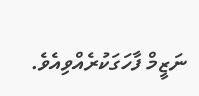ނަޒީމް ފާހަގަކުރެއްވިއެވެ.